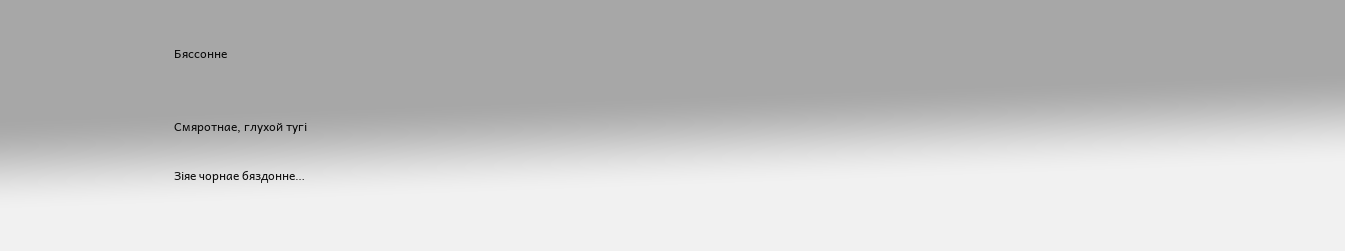Бяссонне


Смяротнае, глухой тугі

Зіяе чорнае бяздонне…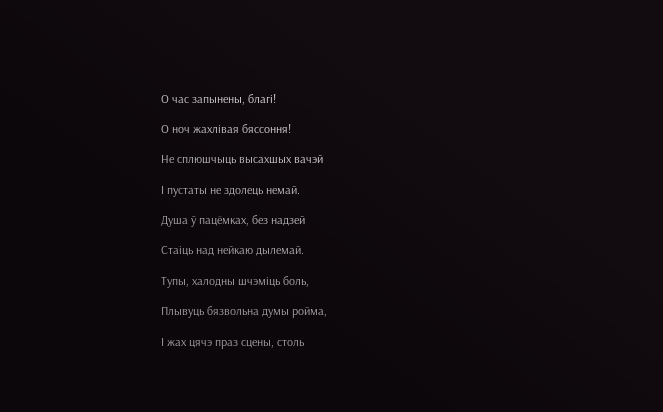О час запынены, благі!

О ноч жахлівая бяссоння!

Не сплюшчыць высахшых вачэй

І пустаты не здолець немай.

Душа ў пацёмках, без надзей

Стаіць над нейкаю дылемай.

Тупы, халодны шчэміць боль,

Плывуць бязвольна думы ройма,

І жах цячэ праз сцены, столь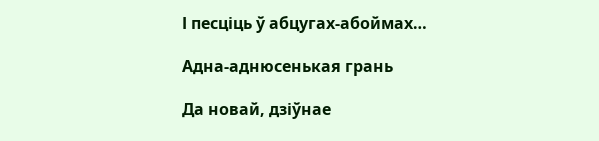І песціць ў абцугах-абоймах…

Адна-аднюсенькая грань

Да новай, дзіўнае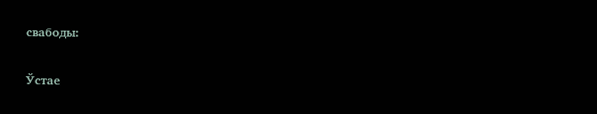свабоды:

Ўстае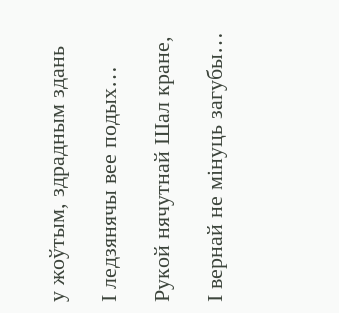у жоўтым, здрадным здань

І ледзянячы вее подых…

Рукой нячутнай Шал кране,

І вернай не мінуць загубы…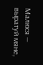Малюся — выратуй мяне,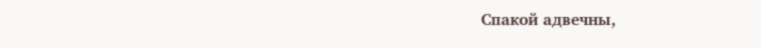Спакой адвечны,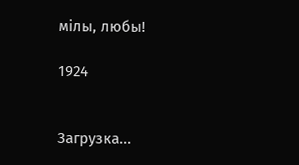мілы, любы!

1924


Загрузка...